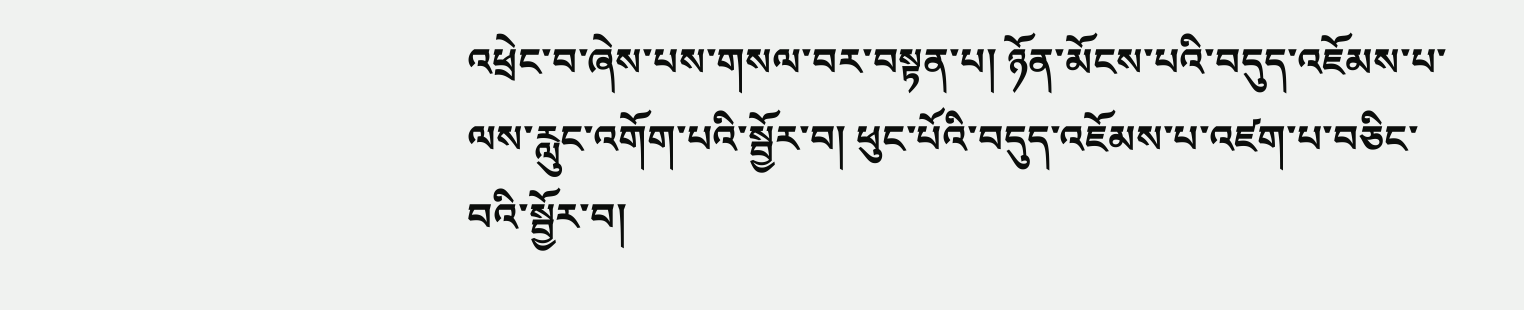འཕྲེང་བ་ཞེས་པས་གསལ་བར་བསྟན་པ། ཉོན་མོངས་པའི་བདུད་འཇོམས་པ་ལས་རླུང་འགོག་པའི་སྦྱོར་བ། ཕུང་པོའི་བདུད་འཇོམས་པ་འཛག་པ་བཅིང་བའི་སྦྱོར་བ།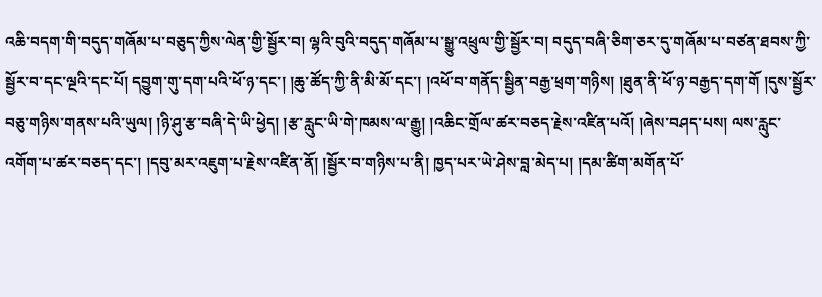འཆི་བདག་གི་བདུད་གཞོམ་པ་བཅུད་ཀྱིས་ལེན་གྱི་སྦྱོར་བ། ལྷའི་བུའི་བདུད་གཞོམ་པ་སྒྱུ་འཕྲུལ་གྱི་སྦྱོར་བ། བདུད་བཞི་ཅིག་ཅར་དུ་གཞོམ་པ་བཙན་ཐབས་ཀྱི་སྦྱོར་བ་དང་ལྔའི་དང་པོ། དབྱུག་གུ་དག་པའི་ཕོ་ཉ་དང་། །ཆུ་ཚོད་ཀྱི་ནི་མི་མོ་དང་། །འཕོ་བ་གནོད་སྦྱིན་བརྒྱ་ཕྲག་གཉིས། །ཐུན་ནི་ཕོ་ཉ་བརྒྱད་དག་གོ །དུས་སྦྱོར་བཅུ་གཉིས་གནས་པའི་ཡུལ། །ཉི་ཤུ་རྩ་བཞི་དེ་ཡི་ཕྱེད། །རྩ་རླུང་ཡི་གེ་ཁམས་ལ་རྒྱུ། །འཆིང་གྲོལ་ཚར་བཅད་རྗེས་འཛིན་པའོ། །ཞེས་བཤད་པས། ལས་རླུང་འགོག་པ་ཚར་བཅད་དང་། །དབུ་མར་འཇུག་པ་རྗེས་འཛིན་ནོ། །སྦྱོར་བ་གཉིས་པ་ནི། ཁྱད་པར་ཡེ་ཤེས་བླ་མེད་པ། །དམ་ཚིག་མགོན་པོ་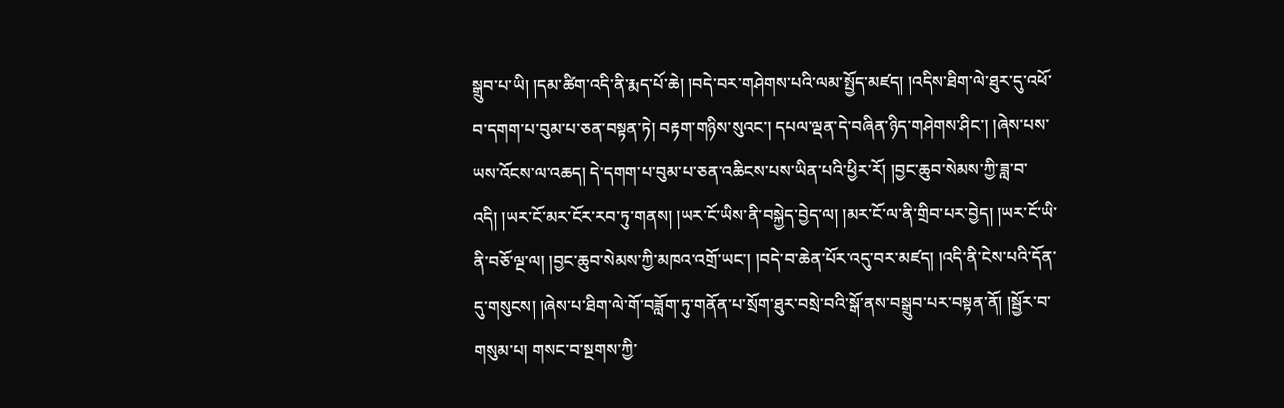སྒྲུབ་པ་ཡི། །དམ་ཚིག་འདི་ནི་རྨད་པོ་ཆེ། །བདེ་བར་གཤེགས་པའི་ལམ་སྤྱོད་མཛད། །འདིས་ཐིག་ལེ་ཐུར་དུ་འཕོ་བ་དགག་པ་བུམ་པ་ཅན་བསྟན་ཏེ། བརྟག་གཉིས་སུའང་། དཔལ་ལྡན་དེ་བཞིན་ཉིད་གཤེགས་ཤིང་། །ཞེས་པས་ཡས་འོངས་ལ་འཆད། དེ་དགག་པ་བུམ་པ་ཅན་འཆིངས་པས་ཡིན་པའི་ཕྱིར་རོ། །བྱང་ཆུབ་སེམས་ཀྱི་ཟླ་བ་འདི། །ཡར་ངོ་མར་ངོར་རབ་ཏུ་གནས། །ཡར་ངོ་ཡིས་ནི་བསྐྱེད་བྱེད་ལ། །མར་ངོ་ལ་ནི་གྲིབ་པར་བྱེད། །ཡར་ངོ་ཡི་ནི་བཅོ་ལྔ་ལ། །བྱང་ཆུབ་སེམས་ཀྱི་མཁའ་འགྲོ་ཡང་། །བདེ་བ་ཆེན་པོར་འདུ་བར་མཛད། །འདི་ནི་ངེས་པའི་དོན་དུ་གསུངས། །ཞེས་པ་ཐིག་ལེ་གོ་བཟློག་ཏུ་གནོན་པ་སྲོག་ཐུར་བསྲེ་བའི་སྒོ་ནས་བསྒྲུབ་པར་བསྟན་ནོ། །སྦྱོར་བ་གསུམ་པ། གསང་བ་སྔགས་ཀྱི་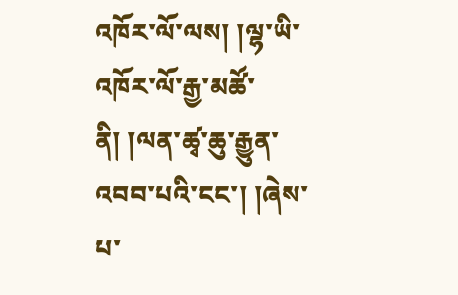འཁོར་ལོ་ལས། །ལྷ་ཡི་འཁོར་ལོ་རྒྱ་མཚོ་ནི། །ལན་ཚྭ་ཆུ་རྒྱུན་འབབ་པའི་ངང་། །ཞེས་པ་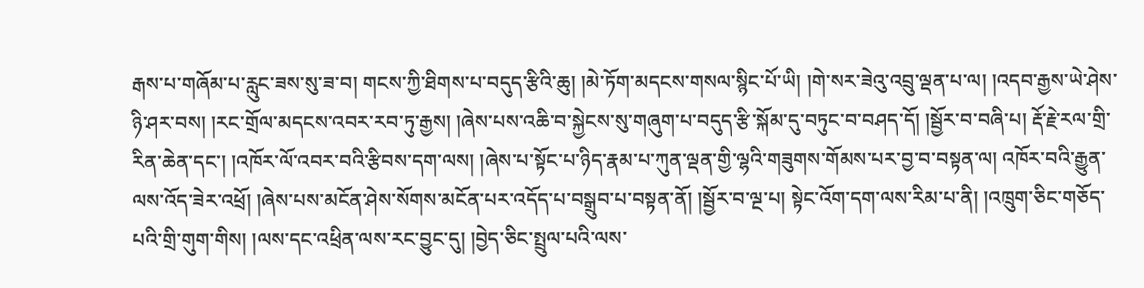རྒས་པ་གཞོམ་པ་རླུང་ཟས་སུ་ཟ་བ། གངས་ཀྱི་ཐིགས་པ་བདུད་རྩིའི་ཆུ། །མེ་ཏོག་མདངས་གསལ་སྙིང་པོ་ཡི། །གེ་སར་ཟེའུ་འབྲུ་ལྡན་པ་ལ། །འདབ་རྒྱས་ཡེ་ཤེས་ཉི་ཤར་བས། །རང་གྲོལ་མདངས་འབར་རབ་ཏུ་རྒྱས། །ཞེས་པས་འཆི་བ་སྐྱེངས་སུ་གཞུག་པ་བདུད་རྩི་སྐོམ་དུ་བཏུང་བ་བཤད་དོ། །སྦྱོར་བ་བཞི་པ། རྡོ་རྗེ་རལ་གྲི་རིན་ཆེན་དང་། །འཁོར་ལོ་འབར་བའི་རྩིབས་དག་ལས། །ཞེས་པ་སྟོང་པ་ཉིད་རྣམ་པ་ཀུན་ལྡན་གྱི་ལྷའི་གཟུགས་གོམས་པར་བྱ་བ་བསྟན་ལ། འཁོར་བའི་རྒྱུན་ལས་འོད་ཟེར་འཕྲོ། །ཞེས་པས་མངོན་ཤེས་སོགས་མངོན་པར་འདོད་པ་བསྒྲུབ་པ་བསྟན་ནོ། །སྦྱོར་བ་ལྔ་པ། སྟེང་འོག་དག་ལས་རིམ་པ་ནི། །འཁྲུག་ཅིང་གཅོད་པའི་གྲི་གུག་གིས། །ལས་དང་འཕྲིན་ལས་རང་བྱུང་དུ། །བྱེད་ཅིང་སྤྲུལ་པའི་ལས་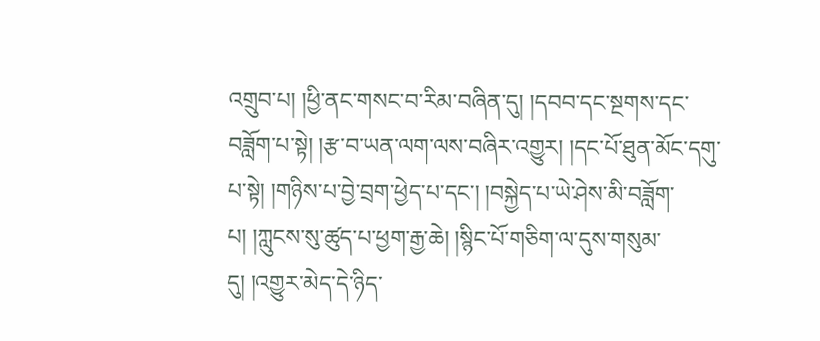འགྲུབ་པ། །ཕྱི་ནང་གསང་བ་རིམ་བཞིན་དུ། །དབབ་དང་སྔགས་དང་བཟློག་པ་སྟེ། །རྩ་བ་ཡན་ལག་ལས་བཞིར་འགྱུར། །དང་པོ་ཐུན་མོང་དགུ་པ་སྟེ། །གཉིས་པ་བྱེ་བྲག་ཕྱེད་པ་དང་། །བསྐྱེད་པ་ཡེ་ཤེས་མི་བཟློག་པ། །ཀླུངས་སུ་ཚུད་པ་ཕྱག་རྒྱ་ཆེ། །སྙིང་པོ་གཅིག་ལ་དུས་གསུམ་དུ། །འགྱུར་མེད་དེ་ཉིད་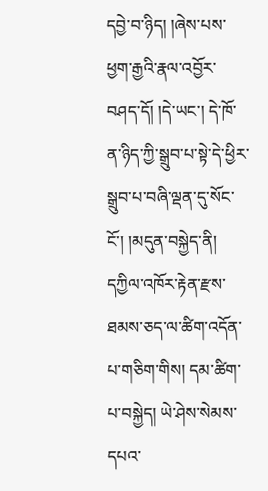དབྱེ་བ་ཉིད། །ཞེས་པས་ཕྱག་རྒྱའི་རྣལ་འབྱོར་བཤད་དོ། །དེ་ཡང་། དེ་ཁོ་ན་ཉིད་ཀྱི་སྒྲུབ་པ་སྟེ་དེ་ཕྱིར་སྒྲུབ་པ་བཞི་ལྡན་དུ་སོང་ངོ་། །མདུན་བསྐྱེད་ནི། དཀྱིལ་འཁོར་རྟེན་རྫས་ཐམས་ཅད་ལ་ཚིག་འདོན་པ་གཅིག་གིས། དམ་ཚིག་པ་བསྐྱེད། ཡེ་ཤེས་སེམས་དཔའ་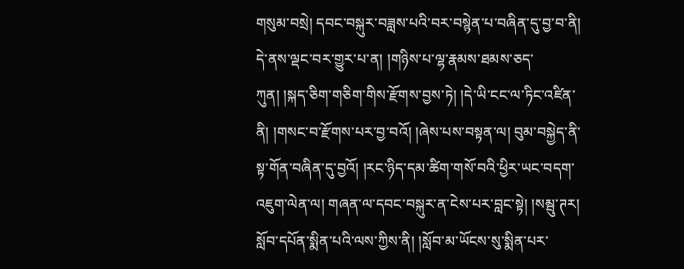གསུམ་བསྲེ། དབང་བསྐུར་བཟླས་པའི་བར་བསྙེན་པ་བཞིན་དུ་བྱ་བ་ནི། དེ་ནས་ལྡང་བར་གྱུར་པ་ན། །གཉིས་པ་ལྷ་རྣམས་ཐམས་ཅད་ཀུན། །སྐད་ཅིག་གཅིག་གིས་རྫོགས་བྱས་ཏེ། །དེ་ཡི་ངང་ལ་ཏིང་འཛིན་ནི། །གསང་བ་རྫོགས་པར་བྱ་བའོ། །ཞེས་པས་བསྟན་ལ། བུམ་བསྐྱེད་ནི་སྟ་གོན་བཞིན་དུ་བྱའོ། །རང་ཉིད་དམ་ཚིག་གསོ་བའི་ཕྱིར་ཡང་བདག་འཇུག་ལེན་ལ། གཞན་ལ་དབང་བསྐུར་ན་ངེས་པར་བླང་སྟེ། །སམྦུ་ཊར། སློབ་དཔོན་སྨིན་པའི་ལས་ཀྱིས་ནི། །སློབ་མ་ཡོངས་སུ་སྨིན་པར་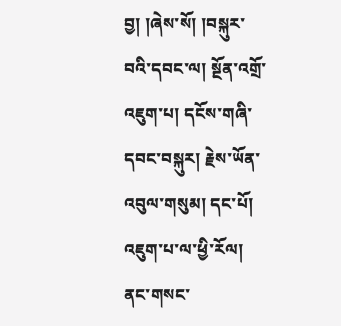བྱ། །ཞེས་སོ། །བསྐུར་བའི་དབང་ལ། སྔོན་འགྲོ་འཇུག་པ། དངོས་གཞི་དབང་བསྐུར། རྗེས་ཡོན་འབུལ་གསུམ། དང་པོ། འཇུག་པ་ལ་ཕྱི་རོལ། ནང་གསང་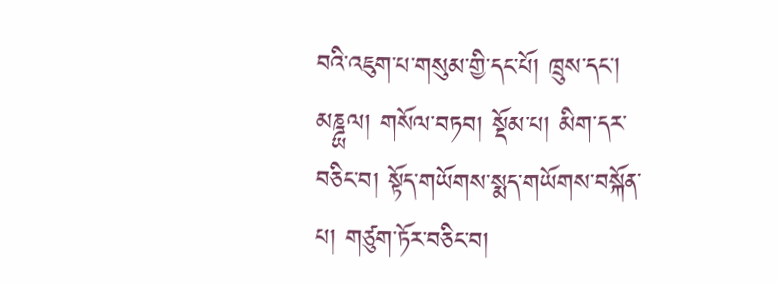བའི་འཇུག་པ་གསུམ་གྱི་དང་པོ། ཁྲུས་དང་། མཎྜྻལ། གསོལ་བཏབ། སྡོམ་པ། མིག་དར་བཅིང་བ། སྟོད་གཡོགས་སྨད་གཡོགས་བསྐོན་པ། གཙུག་ཏོར་བཅིང་བ།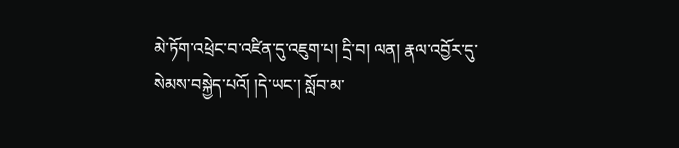མེ་ཏོག་འཕྲེང་བ་འཛིན་དུ་འཇུག་པ། དྲི་བ། ལན། རྣལ་འབྱོར་དུ་སེམས་བསྐྱེད་པའོ། །དེ་ཡང་། སློབ་མ་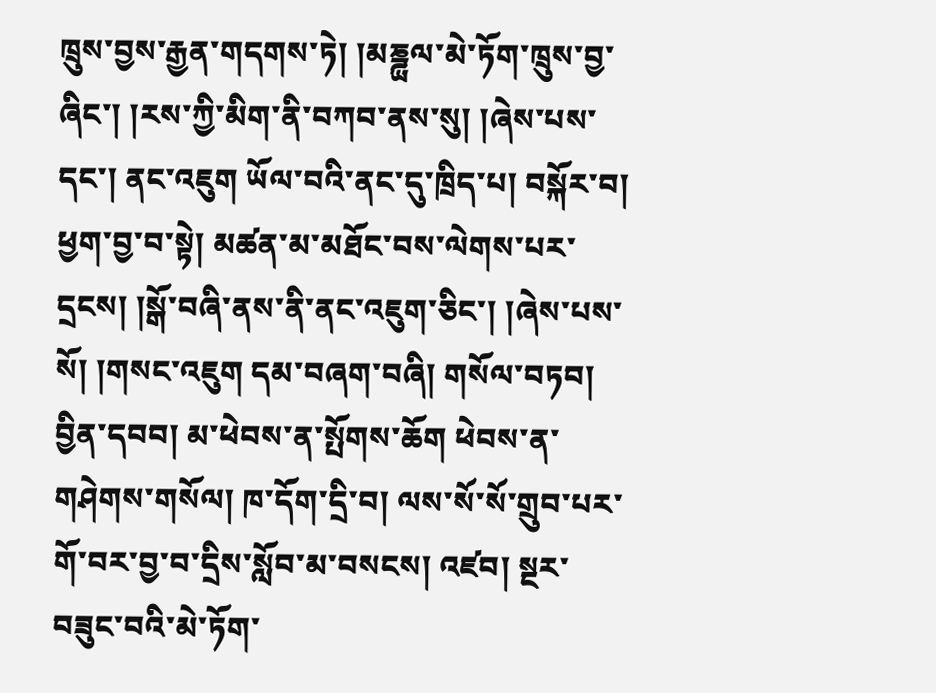ཁྲུས་བྱས་རྒྱན་གདགས་ཏེ། །མཎྜྻལ་མེ་ཏོག་ཁྲུས་བྱ་ཞིང་། །རས་ཀྱི་མིག་ནི་བཀབ་ནས་སུ། །ཞེས་པས་དང་། ནང་འཇུག ཡོལ་བའི་ནང་དུ་ཁྲིད་པ། བསྐོར་བ། ཕྱག་བྱ་བ་སྟེ། མཚན་མ་མཐོང་བས་ལེགས་པར་དྲངས། །སྒོ་བཞི་ནས་ནི་ནང་འཇུག་ཅིང་། །ཞེས་པས་སོ། །གསང་འཇུག དམ་བཞག་བཞི། གསོལ་བཏབ། བྱིན་དབབ། མ་ཕེབས་ན་སྤོགས་ཆོག ཕེབས་ན་གཤེགས་གསོལ། ཁ་དོག་དྲི་བ། ལས་སོ་སོ་གྲུབ་པར་གོ་བར་བྱ་བ་དྲིས་སློབ་མ་བསངས། འཛབ། སྔར་བཟུང་བའི་མེ་ཏོག་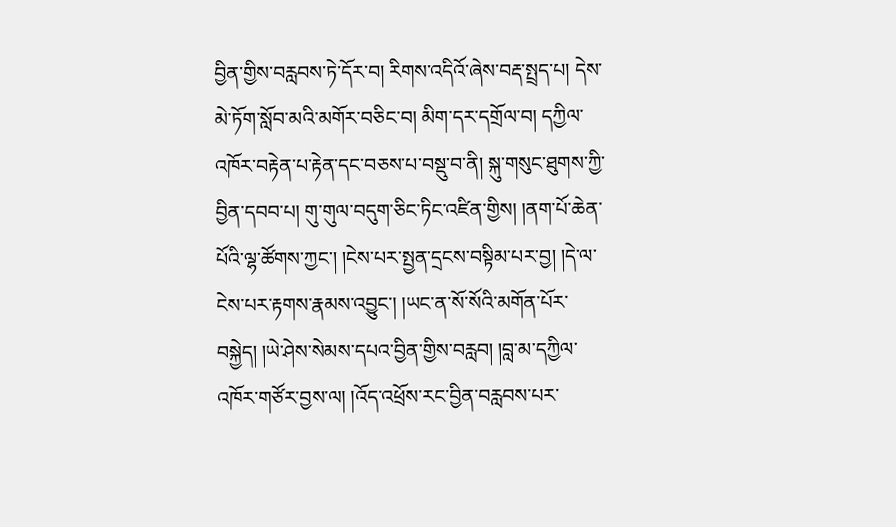བྱིན་གྱིས་བརླབས་ཏེ་དོར་བ། རིགས་འདིའོ་ཞེས་བརྡ་སྤྲད་པ། དེས་མེ་ཏོག་སློབ་མའི་མགོར་བཅིང་བ། མིག་དར་དགྲོལ་བ། དཀྱིལ་འཁོར་བརྟེན་པ་རྟེན་དང་བཅས་པ་བསྡུ་བ་ནི། སྐུ་གསུང་ཐུགས་ཀྱི་བྱིན་དབབ་པ། གུ་གུལ་བདུག་ཅིང་ཏིང་འཛིན་གྱིས། །ནག་པོ་ཆེན་པོའི་ལྷ་ཚོགས་ཀྱང་། །ངེས་པར་སྤྱན་དྲངས་བསྟིམ་པར་བྱ། །དེ་ལ་ངེས་པར་རྟགས་རྣམས་འབྱུང་། །ཡང་ན་སོ་སོའི་མགོན་པོར་བསྐྱེད། །ཡེ་ཤེས་སེམས་དཔའ་བྱིན་གྱིས་བརླབ། །བླ་མ་དཀྱིལ་འཁོར་གཙོར་བྱས་ལ། །འོད་འཕྲོས་རང་བྱིན་བརླབས་པར་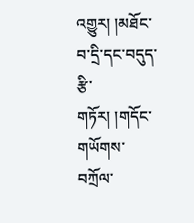འགྱུར། །མཐོང་བ་དྲི་དང་བདུད་རྩི་གཏོར། །གདོང་གཡོགས་བཀྲོལ་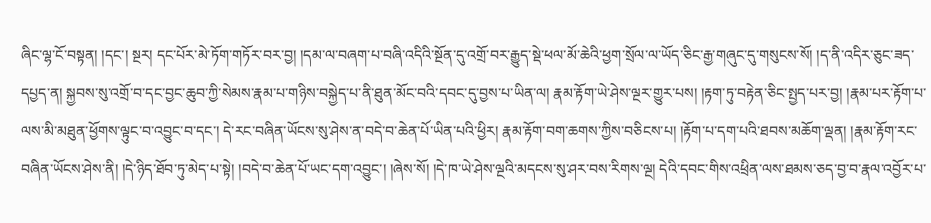ཞིང་ལྷ་ངོ་བསྟན། །དང་། སྔར། དང་པོར་མེ་ཏོག་གཏོར་བར་བྱ། །དམ་ལ་བཞག་པ་བཞི་འདིའི་སྔོན་དུ་འགྲོ་བར་རྒྱུད་སྡེ་ཕལ་མོ་ཆེའི་ཕྱག་སྲོལ་ལ་ཡོད་ཅིང་རྒྱ་གཞུང་དུ་གསུངས་སོ། །ད་ནི་འདིར་ཅུང་ཟད་དཔྱད་ན། སྐྱབས་སུ་འགྲོ་བ་དང་བྱང་ཆུབ་ཀྱི་སེམས་རྣམ་པ་གཉིས་བསྐྱེད་པ་ནི་ཐུན་མོང་བའི་དབང་དུ་བྱས་པ་ཡིན་ལ། རྣམ་རྟོག་ཡེ་ཤེས་ལྔར་གྱུར་པས། །རྟག་ཏུ་བརྟེན་ཅིང་སྤྱད་པར་བྱ། །རྣམ་པར་རྟོག་པ་ལས་མི་མཐུན་ཕྱོགས་ལྟུང་བ་འབྱུང་བ་དང་། དེ་རང་བཞིན་ཡོངས་སུ་ཤེས་ན་བདེ་བ་ཆེན་པོ་ཡིན་པའི་ཕྱིར། རྣམ་རྟོག་བག་ཆགས་ཀྱིས་བཅིངས་པ། །རྟོག་པ་དག་པའི་ཐབས་མཆོག་ལྡན། །རྣམ་རྟོག་རང་བཞིན་ཡོངས་ཤེས་ནི། །དེ་ཉིད་ཐོབ་ཏུ་མེད་པ་སྟེ། །བདེ་བ་ཆེན་པོ་ཡང་དག་འབྱུང་། །ཞེས་སོ། །དེ་ཁ་ཡེ་ཤེས་ལྔའི་མདངས་སུ་ཤར་བས་རིགས་ལྔ། དེའི་དབང་གིས་འཕྲིན་ལས་ཐམས་ཅད་བྱ་བ་རྣལ་འབྱོར་པ་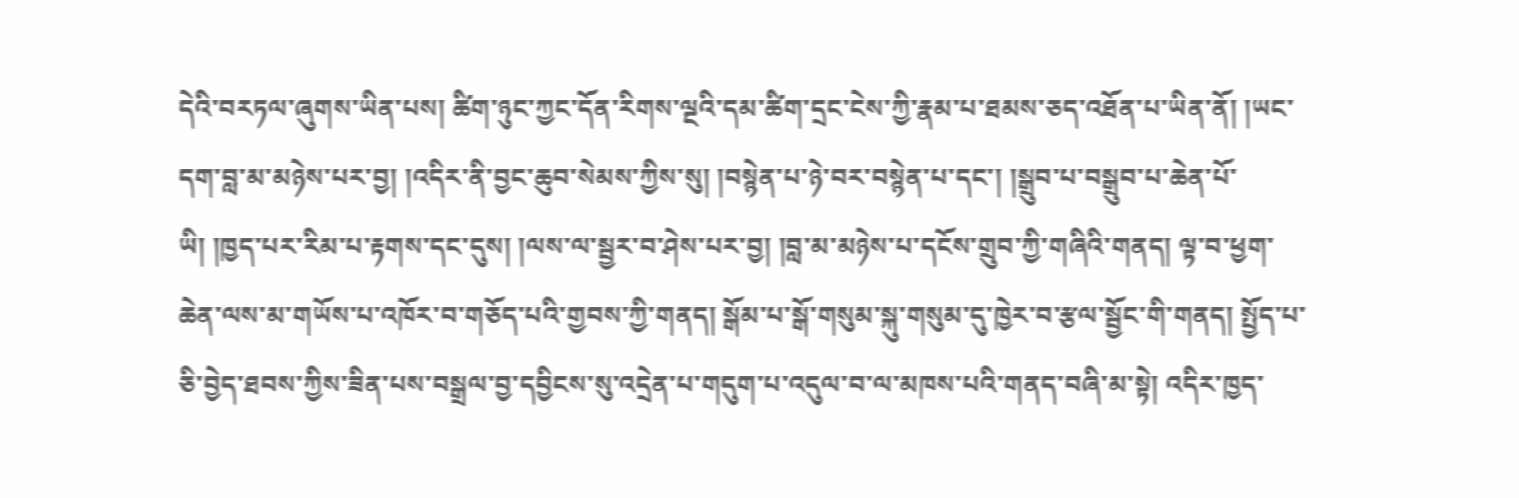དེའི་བརཏལ་ཞུགས་ཡིན་པས། ཚིག་ཉུང་ཀྱང་དོན་རིགས་ལྔའི་དམ་ཚིག་དྲང་ངེས་ཀྱི་རྣམ་པ་ཐམས་ཅད་འཐོན་པ་ཡིན་ནོ། །ཡང་དག་བླ་མ་མཉེས་པར་བྱ། །འདིར་ནི་བྱང་ཆུབ་སེམས་ཀྱིས་སུ། །བསྙེན་པ་ཉེ་བར་བསྙེན་པ་དང་། །སྒྲུབ་པ་བསྒྲུབ་པ་ཆེན་པོ་ཡི། །ཁྱད་པར་རིམ་པ་རྟགས་དང་དུས། །ལས་ལ་སྦྱར་བ་ཤེས་པར་བྱ། །བླ་མ་མཉེས་པ་དངོས་གྲུབ་ཀྱི་གཞིའི་གནད། ལྟ་བ་ཕྱག་ཆེན་ལས་མ་གཡོས་པ་འཁོར་བ་གཅོད་པའི་གྱབས་ཀྱི་གནད། སྒོམ་པ་སྒོ་གསུམ་སྐུ་གསུམ་དུ་ཁྱེར་བ་རྩལ་སྦྱོང་གི་གནད། སྤྱོད་པ་ཅི་བྱེད་ཐབས་ཀྱིས་ཟིན་པས་བསྒྲལ་བྱ་དབྱིངས་སུ་འདྲེན་པ་གདུག་པ་འདུལ་བ་ལ་མཁས་པའི་གནད་བཞི་མ་སྟེ། འདིར་ཁྱད་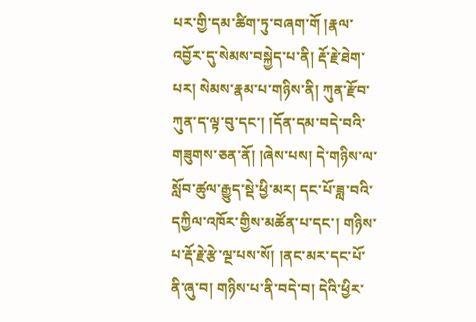པར་གྱི་དམ་ཚིག་ཏུ་བཞག་གོ །རྣལ་འབྱོར་དུ་སེམས་བསྐྱེད་པ་ནི། རྡོ་རྗེ་ཐེག་པར། སེམས་རྣམ་པ་གཉིས་ནི། ཀུན་རྫོབ་ཀུན་ད་ལྟ་བུ་དང་། །དོན་དམ་བདེ་བའི་གཟུགས་ཅན་ནོ། །ཞེས་པས། དེ་གཉིས་ལ་སློབ་ཚུལ་རྒྱུད་སྡེ་ཕྱི་མར། དང་པོ་ཟླ་བའི་དཀྱིལ་འཁོར་གྱིས་མཚོན་པ་དང་། གཉིས་པ་རྡོ་རྗེ་རྩེ་ལྔ་པས་སོ། །ནང་མར་དང་པོ་ནི་ཞུ་བ། གཉིས་པ་ནི་བདེ་བ། དེའི་ཕྱིར་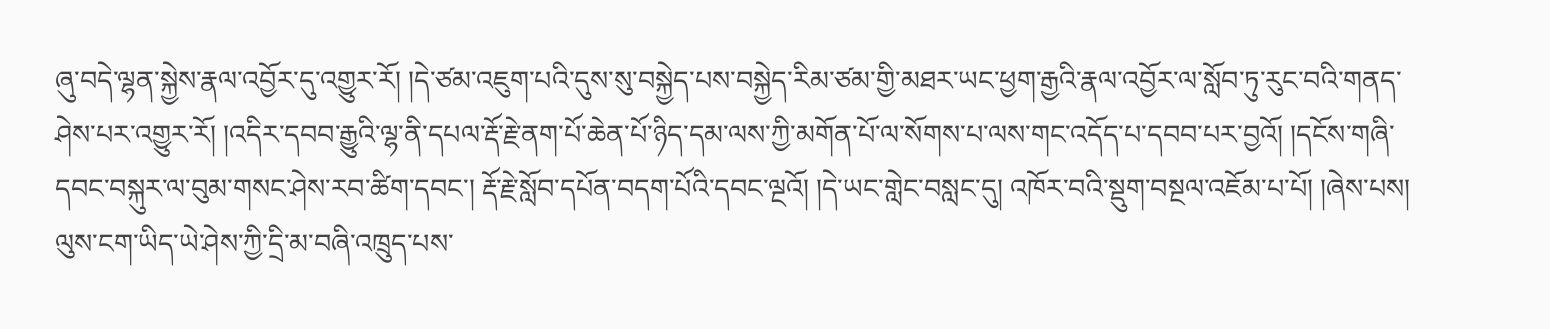ཞུ་བདེ་ལྷན་སྐྱེས་རྣལ་འབྱོར་དུ་འགྱུར་རོ། །དེ་ཙམ་འཇུག་པའི་དུས་སུ་བསྐྱེད་པས་བསྐྱེད་རིམ་ཙམ་གྱི་མཐར་ཡང་ཕྱག་རྒྱའི་རྣལ་འབྱོར་ལ་སློབ་ཏུ་རུང་བའི་གནད་ཤེས་པར་འགྱུར་རོ། །འདིར་དབབ་རྒྱུའི་ལྷ་ནི་དཔལ་རྡོ་རྗེ་ནག་པོ་ཆེན་པོ་ཉིད་དམ་ལས་ཀྱི་མགོན་པོ་ལ་སོགས་པ་ལས་གང་འདོད་པ་དབབ་པར་བྱའོ། །དངོས་གཞི་དབང་བསྐུར་ལ་བུམ་གསང་ཤེས་རབ་ཚིག་དབང་། རྡོ་རྗེ་སློབ་དཔོན་བདག་པོའི་དབང་ལྔའོ། །དེ་ཡང་གླེང་བསླང་དུ། འཁོར་བའི་སྡུག་བསྔལ་འཇོམ་པ་པོ། །ཞེས་པས། ལུས་ངག་ཡིད་ཡེ་ཤེས་ཀྱི་དྲི་མ་བཞི་འཁྲུད་པས་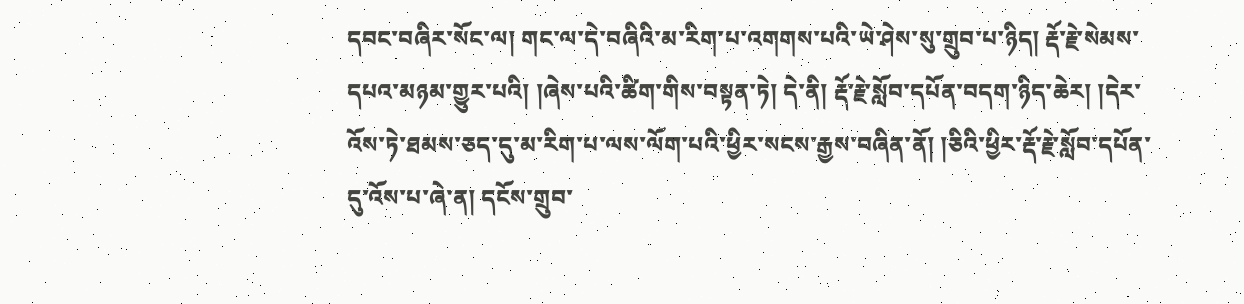དབང་བཞིར་སོང་ལ། གང་ལ་དེ་བཞིའི་མ་རིག་པ་འགགས་པའི་ཡེ་ཤེས་སུ་གྲུབ་པ་ཉིད། རྡོ་རྗེ་སེམས་དཔའ་མཉམ་གྱུར་པའི། །ཞེས་པའི་ཚིག་གིས་བསྟན་ཏེ། དེ་ནི། རྡོ་རྗེ་སློབ་དཔོན་བདག་ཉིད་ཆེར། །དེར་འོས་ཏེ་ཐམས་ཅད་དུ་མ་རིག་པ་ལས་ལོག་པའི་ཕྱིར་སངས་རྒྱས་བཞིན་ནོ། །ཅིའི་ཕྱིར་རྡོ་རྗེ་སློབ་དཔོན་དུ་འོས་པ་ཞེ་ན། དངོས་གྲུབ་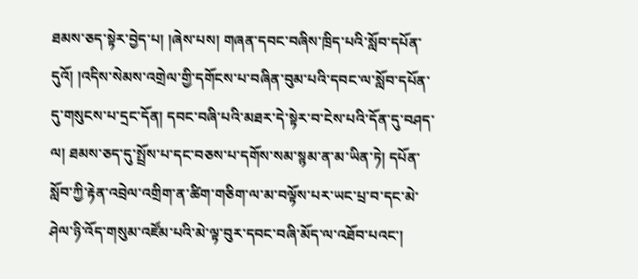ཐམས་ཅད་སྟེར་བྱེད་པ། །ཞེས་པས། གཞན་དབང་བཞིས་ཁྲིད་པའི་སློབ་དཔོན་དུའོ། །འདིས་སེམས་འགྲེལ་གྱི་དགོངས་པ་བཞིན་བུམ་པའི་དབང་ལ་སློབ་དཔོན་དུ་གསུངས་པ་དྲང་དོན། དབང་བཞི་པའི་མཐར་དེ་སྟེར་བ་ངེས་པའི་དོན་དུ་བཤད་ལ། ཐམས་ཅད་དུ་སྤྲོས་པ་དང་བཅས་པ་དགོས་སམ་སྙམ་ན་མ་ཡིན་ཏེ། དཔོན་སློབ་ཀྱི་རྟེན་འབྲེལ་འགྲིག་ན་ཚིག་གཅིག་ལ་མ་བལྟོས་པར་ཡང་པྲ་བ་དང་མེ་ཤེལ་ཉི་འོད་གསུམ་འཛོམ་པའི་མེ་ལྟ་བུར་དབང་བཞི་མོད་ལ་འཐོབ་པའང་།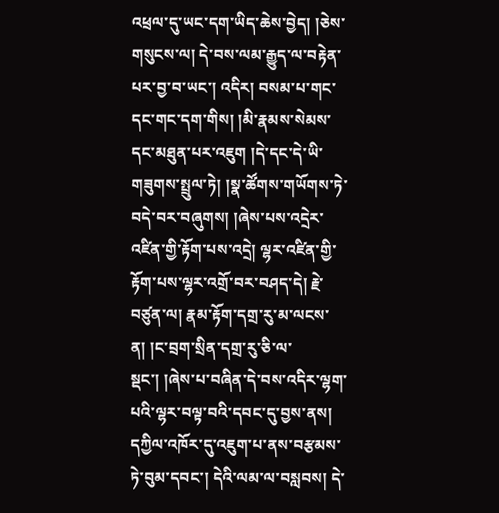འཕྲལ་དུ་ཡང་དག་ཡིད་ཆེས་བྱེད། །ཅེས་གསུངས་ལ། དེ་བས་ལམ་རྒྱུད་ལ་བརྟེན་པར་བྱ་བ་ཡང་། འདིར། བསམ་པ་གང་དང་གང་དག་གིས། །མི་རྣམས་སེམས་དང་མཐུན་པར་འཇུག །དེ་དང་དེ་ཡི་གཟུགས་སྤྲུལ་ཏེ། །སྣ་ཚོགས་གཡོགས་ཏེ་བདེ་བར་བཞུགས། །ཞེས་པས་འདྲེར་འཛིན་གྱི་རྟོག་པས་འདྲེ། ལྷར་འཛིན་གྱི་རྟོག་པས་ལྷར་འགྲོ་བར་བཤད་དེ། རྗེ་བཙུན་ལ། རྣམ་རྟོག་དགྲ་རུ་མ་ལངས་ན། །ང་བྲག་སྲིན་དགྲ་རུ་ཅི་ལ་སྡང་། །ཞེས་པ་བཞིན་དེ་བས་འདིར་ལྷག་པའི་ལྷར་བལྟ་བའི་དབང་དུ་བྱས་ནས། དཀྱིལ་འཁོར་དུ་འཇུག་པ་ནས་བརྩམས་ཏེ་བུམ་དབང་། དེའི་ལམ་ལ་བསླབས། དེ་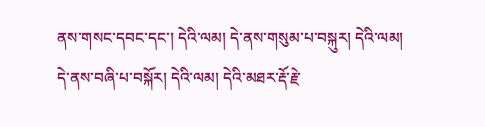ནས་གསང་དབང་དང་། དེའི་ལམ། དེ་ནས་གསུམ་པ་བསྐུར། དེའི་ལམ། དེ་ནས་བཞི་པ་བསྐོར། དེའི་ལམ། དེའི་མཐར་རྡོ་རྗེ་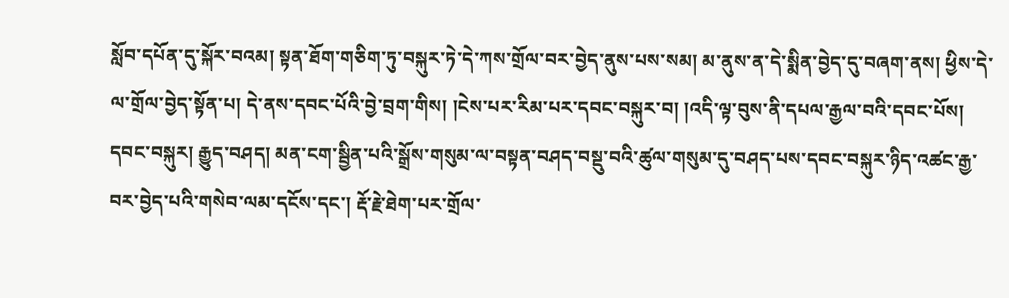སློབ་དཔོན་དུ་སྐོར་བའམ། སྟན་ཐོག་གཅིག་ཏུ་བསྐུར་ཏེ་དེ་ཀས་གྲོལ་བར་བྱེད་ནུས་པས་སམ། མ་ནུས་ན་དེ་སྨིན་བྱེད་དུ་བཞག་ནས། ཕྱིས་དེ་ལ་གྲོལ་བྱེད་སྟོན་པ། དེ་ནས་དབང་པོའི་བྱེ་བྲག་གིས། །ངེས་པར་རིམ་པར་དབང་བསྐུར་བ། །འདི་ལྟ་བུས་ནི་དཔལ་རྒྱལ་བའི་དབང་པོས། དབང་བསྐུར། རྒྱུད་བཤད། མན་ངག་སྦྱིན་པའི་སྒྲོས་གསུམ་ལ་བསྟན་བཤད་བསྡུ་བའི་ཚུལ་གསུམ་དུ་བཤད་པས་དབང་བསྐུར་ཉིད་འཚང་རྒྱ་བར་བྱེད་པའི་གསེབ་ལམ་དངོས་དང་། རྡོ་རྗེ་ཐེག་པར་གྲོལ་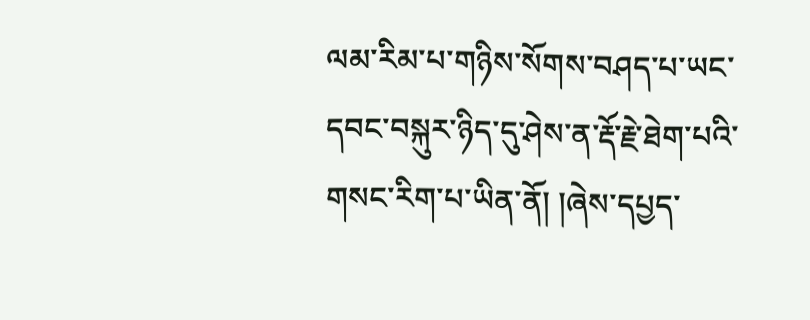ལམ་རིམ་པ་གཉིས་སོགས་བཤད་པ་ཡང་དབང་བསྐུར་ཉིད་དུ་ཤེས་ན་རྡོ་རྗེ་ཐེག་པའི་གསང་རིག་པ་ཡིན་ནོ། །ཞེས་དཔྱད་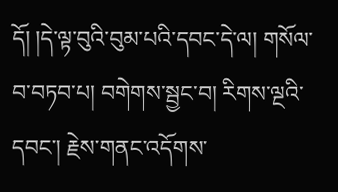དོ། །དེ་ལྟ་བུའི་བུམ་པའི་དབང་དེ་ལ། གསོལ་བ་བཏབ་པ། བགེགས་སྦྱང་བ། རིགས་ལྔའི་དབང་། རྗེས་གནང་འདོགས་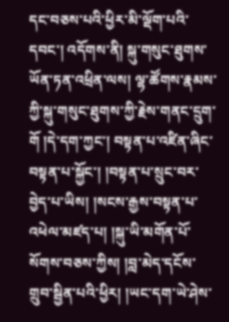དང་བཅས་པའི་ཕྱིར་མི་ལྡོག་པའི་དབང་། འདོགས་ནི། སྐུ་གསུང་ཐུགས་ཡོན་ཏན་འཕྲིན་ལས། ལྷ་ཚོགས་རྣམས་ཀྱི་སྐུ་གསུང་ཐུགས་ཀྱི་རྗེས་གནང་དྲུག་གོ །དེ་དག་ཀྱང་། བསྟན་པ་འཛིན་ཞིང་བསྟན་པ་སྐྱོང་། །བསྟན་པ་སྲུང་བར་བྱེད་པ་ཡིས། །སངས་རྒྱས་བསྟན་པ་འཕེལ་མཛད་པ། །སྐུ་ཡི་མགོན་པོ་སོགས་བཅས་ཀྱིས། །བླ་མེད་དངོས་གྲུབ་སྦྱིན་པའི་ཕྱིར། །ཡང་དག་ཡེ་ཤེས་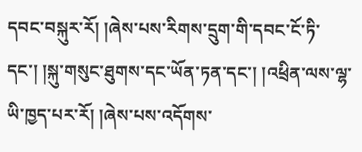དབང་བསྐུར་རོ། །ཞེས་པས་རིགས་དྲུག་གི་དབང་ངོ་ཏི་དང་། །སྐུ་གསུང་ཐུགས་དང་ཡོན་ཏན་དང་། །འཕྲིན་ལས་ལྷ་ཡི་ཁྱད་པར་རོ། །ཞེས་པས་འདོགས་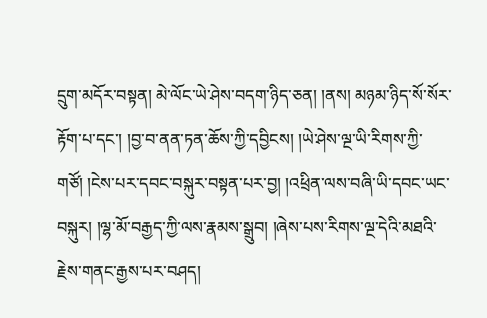དྲུག་མདོར་བསྟན། མེ་ལོང་ཡེ་ཤེས་བདག་ཉིད་ཅན། །ནས། མཉམ་ཉིད་སོ་སོར་རྟོག་པ་དང་། །བྱ་བ་ནན་ཏན་ཆོས་ཀྱི་དབྱིངས། །ཡེ་ཤེས་ལྔ་ཡི་རིགས་ཀྱི་གཙོ། །ངེས་པར་དབང་བསྐུར་བསྟན་པར་བྱ། །འཕྲིན་ལས་བཞི་ཡི་དབང་ཡང་བསྐུར། །ལྷ་མོ་བརྒྱད་ཀྱི་ལས་རྣམས་སྒྲུབ། །ཞེས་པས་རིགས་ལྔ་དེའི་མཐའི་རྗེས་གནང་རྒྱས་པར་བཤད།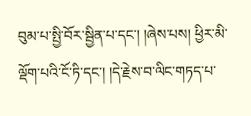བུམ་པ་སྤྱི་བོར་སྦྱིན་པ་དང་། །ཞེས་པས། ཕྱིར་མི་ལྡོག་པའི་ངོ་ཏི་དང་། །དེ་རྗེས་བ་ལིང་གཏད་པ་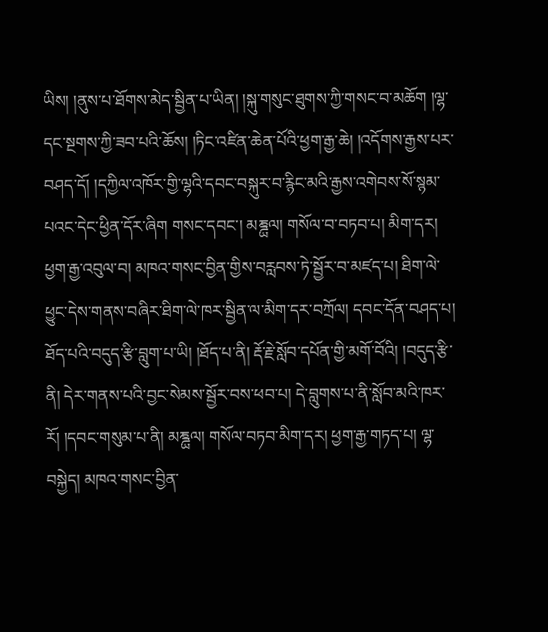ཡིས། །ནུས་པ་ཐོགས་མེད་སྦྱིན་པ་ཡིན། །སྐུ་གསུང་ཐུགས་ཀྱི་གསང་བ་མཆོག །ལྷ་དང་སྔགས་ཀྱི་ཟབ་པའི་ཆོས། །ཏིང་འཛིན་ཆེན་པོའི་ཕྱག་རྒྱ་ཆེ། །འདོགས་རྒྱས་པར་བཤད་དོ། །དཀྱིལ་འཁོར་གྱི་ལྷའི་དབང་བསྐུར་བ་རྙིང་མའི་རྒྱས་འགེབས་སོ་སྙམ་པའང་དེང་ཕྱིན་དོར་ཞིག གསང་དབང་། མཎྜྻལ། གསོལ་བ་བཏབ་པ། མིག་དར། ཕྱག་རྒྱ་འབུལ་བ། མཁའ་གསང་བྱིན་གྱིས་བརླབས་ཏེ་སྦྱོར་བ་མཛད་པ། ཐིག་ལེ་ཕྱུང་དེས་གནས་བཞིར་ཐིག་ལེ་ཁར་སྦྱིན་ལ་མིག་དར་བཀྲོལ། དབང་དོན་བཤད་པ། ཐོད་པའི་བདུད་རྩི་བླུག་པ་ཡི། །ཐོད་པ་ནི། རྡོ་རྗེ་སློབ་དཔོན་གྱི་མགོ་བོའི། །བདུད་རྩི་ནི། དེར་གནས་པའི་བྱང་སེམས་སྦྱོར་བས་ཕབ་པ། དེ་བླུགས་པ་ནི་སློབ་མའི་ཁར་རོ། །དབང་གསུམ་པ་ནི། མཎྜྻལ། གསོལ་བཏབ་མིག་དར། ཕྱག་རྒྱ་གཏད་པ། ལྷ་བསྐྱེད། མཁའ་གསང་བྱིན་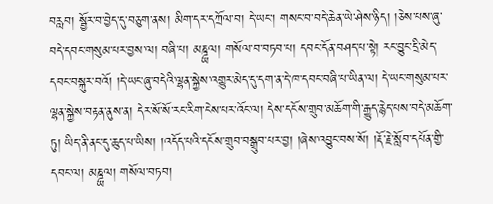བརླབ། སྦྱོར་བ་བྱེད་དུ་བཅུག་ནས། མིག་དར་དཀྲོལ་བ། དེ་ཡང་། གསང་བ་བདེ་ཆེན་ཡེ་ཤེས་ཉིད། །ཅེས་པས་ཞུ་བདེ་དབང་གསུམ་པར་བྱས་ལ། བཞི་པ། མཎྜྻལ། གསོལ་བ་བཏབ་པ། དབང་དོན་བཤད་པ་སྟེ། རང་བྱུང་དྲི་མེད་དབང་བསྐུར་བའོ། །དེ་ཡང་ཞུ་བདེའི་ལྷན་སྐྱེས་འགྱུར་མེད་དུ་དག་ན་དེ་ཁ་དབང་བཞི་པ་ཡིན་ལ། དེ་ཡང་གསུམ་པར་ལྷན་སྐྱེས་བརྟན་ནུས་ན། དེར་སོ་སོ་རང་རིག་ངེས་པར་འོང་ལ། དེས་དངོས་གྲུབ་མཆོག་གི་རྒྱུད་རྙེད་པས་བདེ་མཆོག་ཏུ། ཡིད་ནི་ནང་དུ་ཆུད་པ་ཡིས། །འདོད་པའི་དངོས་གྲུབ་བསྒྲུབ་པར་བྱ། །ཞེས་འབྱུང་བས་སོ། །རྡོ་རྗེ་སློབ་དཔོན་གྱི་དབང་ལ། མཎྜྻལ། གསོལ་བཏབ།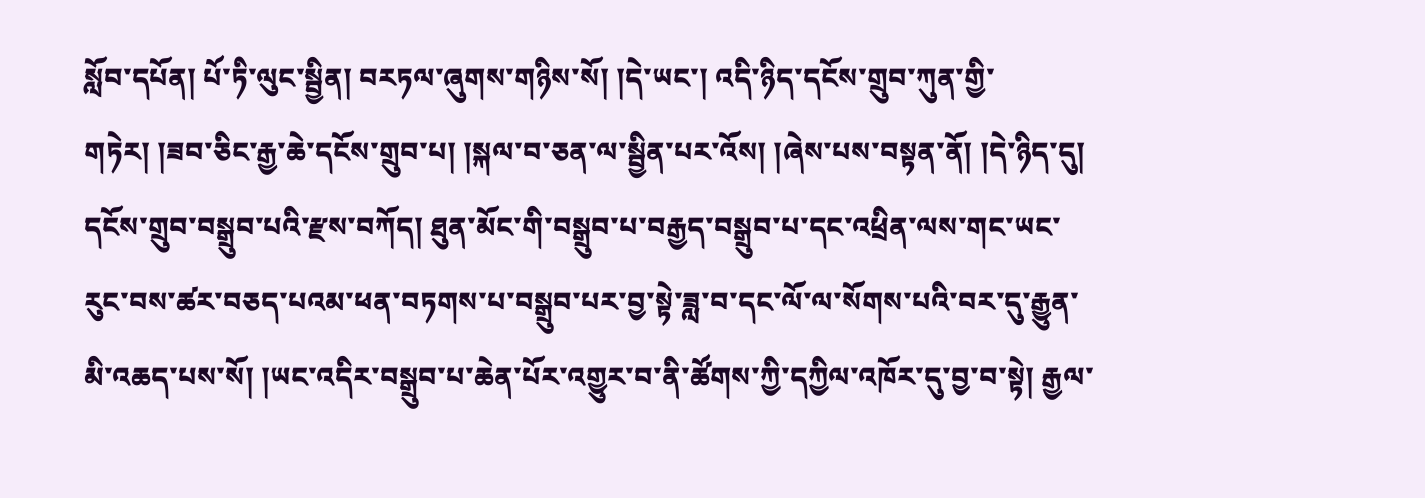སློབ་དཔོན། པོ་ཏི་ལུང་སྦྱིན། བརཏལ་ཞུགས་གཉིས་སོ། །དེ་ཡང་། འདི་ཉིད་དངོས་གྲུབ་ཀུན་གྱི་གཏེར། །ཟབ་ཅིང་རྒྱ་ཆེ་དངོས་གྲུབ་པ། །སྐལ་བ་ཅན་ལ་སྦྱིན་པར་འོས། །ཞེས་པས་བསྟན་ནོ། །དེ་ཉིད་དུ། དངོས་གྲུབ་བསྒྲུབ་པའི་རྫས་བཀོད། ཐུན་མོང་གི་བསྒྲུབ་པ་བརྒྱད་བསྒྲུབ་པ་དང་འཕྲིན་ལས་གང་ཡང་རུང་བས་ཚར་བཅད་པའམ་ཕན་བཏགས་པ་བསྒྲུབ་པར་བྱ་སྟེ་ཟླ་བ་དང་ལོ་ལ་སོགས་པའི་བར་དུ་རྒྱུན་མི་འཆད་པས་སོ། །ཡང་འདིར་བསྒྲུབ་པ་ཆེན་པོར་འགྱུར་བ་ནི་ཚོགས་ཀྱི་དཀྱིལ་འཁོར་དུ་བྱ་བ་སྟེ། རྒྱལ་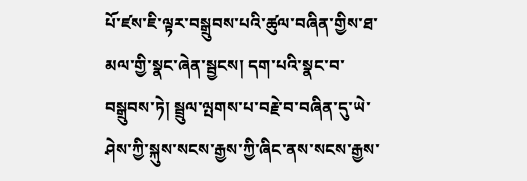པོ་ཛས་ཇི་ལྟར་བསྒྲུབས་པའི་ཚུལ་བཞིན་གྱིས་ཐ་མལ་གྱི་སྣང་ཞེན་སྦྱངས། དག་པའི་སྣང་བ་བསྒྲུབས་ཏེ། སྦྲུལ་ལྤགས་པ་བརྗེ་བ་བཞིན་དུ་ཡེ་ཤེས་ཀྱི་སྐུས་སངས་རྒྱས་ཀྱི་ཞིང་ནས་སངས་རྒྱས་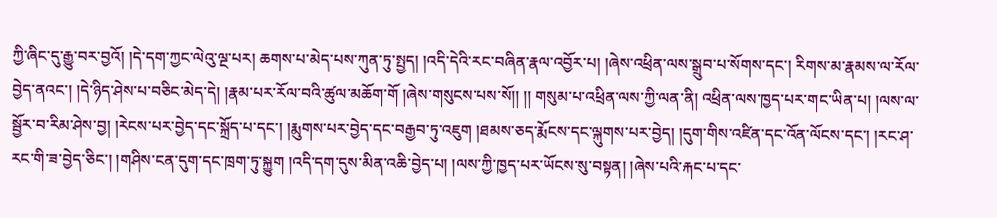ཀྱི་ཞིང་དུ་རྒྱུ་བར་བྱའོ། །དེ་དག་ཀྱང་ལེའུ་ལྔ་པར། ཆགས་པ་མེད་པས་ཀུན་ཏུ་སྤྱད། །འདི་དེའི་རང་བཞིན་རྣལ་འབྱོར་པ། །ཞེས་འཕྲིན་ལས་སྒྲུབ་པ་སོགས་དང་། རིགས་མ་རྣམས་ལ་རོལ་བྱེད་ནའང་། །དེ་ཉིད་ཤེས་པ་བཅིང་མེད་དེ། །རྣམ་པར་རོལ་བའི་ཚུལ་མཆོག་གོ །ཞེས་གསུངས་པས་སོ།། །། གསུམ་པ་འཕྲིན་ལས་ཀྱི་ལན་ནི། འཕྲིན་ལས་ཁྱད་པར་གང་ཡིན་པ། །ལས་ལ་སྦྱོར་བ་རིམ་ཤེས་བྱ། །རེངས་པར་བྱེད་དང་སྐྲོད་པ་དང་། །རྨུགས་པར་བྱེད་དང་བརྒྱབ་ཏུ་འཇུག །ཐམས་ཅད་རྨོངས་དང་ལྐུགས་པར་བྱེད། །དུག་གིས་འཛིན་དང་འོན་ལོངས་དང་། །རང་ཤ་རང་གི་ཟ་བྱེད་ཅིང་། །གཤིས་ངན་དུག་དང་ཁྲག་ཏུ་སྐྱུག །འདི་དག་དུས་མིན་འཆི་བྱེད་པ། །ལས་ཀྱི་ཁྱད་པར་ཡོངས་སུ་བསྟན། །ཞེས་པའི་རྐང་པ་དང་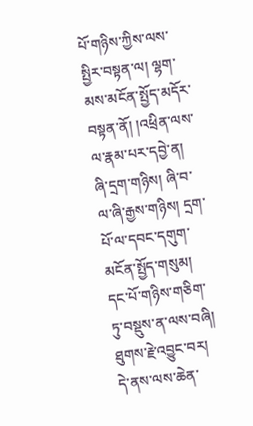པོ་གཉིས་ཀྱིས་ལས་སྤྱིར་བསྟན་ལ། ལྷག་མས་མངོན་སྤྱོད་མདོར་བསྟན་ནོ། །འཕྲིན་ལས་ལ་རྣམ་པར་དབྱེ་ན། ཞི་དྲག་གཉིས། ཞི་བ་ལ་ཞི་རྒྱས་གཉིས། དྲག་པོ་ལ་དབང་དགུག་མངོན་སྤྱོད་གསུམ། དང་པོ་གཉིས་གཅིག་ཏུ་བསྡུས་ན་ལས་བཞི། ཐུགས་རྗེ་འབྱུང་བར། དེ་ནས་ལས་ཆེན་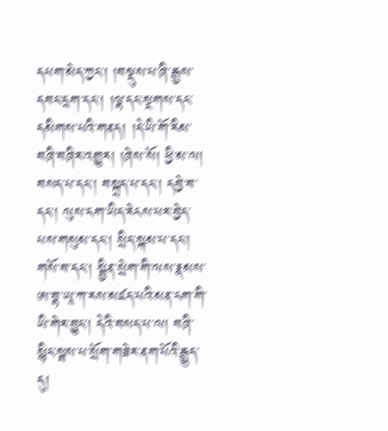དཔག་མེད་ཀྱང་། །བསྡུས་པ་ཞི་རྒྱས་དབང་དྲག་དང་། །ལྷ་དང་སྔགས་དང་དམིགས་པའི་གནད། །དེ་ཡི་གོ་རིམ་བཞི་བཞིར་འགྱུར། །ཞེས་སོ། ཕྱི་མ་ལ། བསད་པ་དང་། བསྐྲད་པ་དང་། དབྱེ་བ་དང་། ལུས་ངག་ཡིད་རེངས་པར་བྱེད་པས་གསུམ་དང་། སྲིད་སྐམ་པ་དང་། གསོ་བ་དང་། སྦྱིན་སྲེག་གི་ལས་རྣམས་ཨ་བྷ་ཡཱ་ཀ་རས་མཛད་པའི་མན་ངག་གི་ཡི་གེར་བྱུང་། དེའི་བསད་པ་ལ། བཞི་སྙིང་སྦས་པ་སྲོག་གཟེར་ནག་པོའི་རྒྱུད་དུ།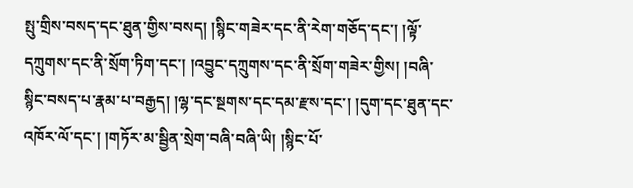སྤུ་གྲིས་བསད་དང་ཐུན་གྱིས་བསད། །སྙིང་གཟེར་དང་ནི་རེག་གཅོད་དང་། །ལྟོ་དཀྲུགས་དང་ནི་སྲོག་ཏིག་དང་། །འབྱུང་དཀྲུགས་དང་ནི་སྲོག་གཟེར་གྱིས། །བཞི་སྙིང་བསད་པ་རྣམ་པ་བརྒྱད། །ལྷ་དང་སྔགས་དང་དམ་རྫས་དང་། །དུག་དང་ཐུན་དང་འཁོར་ལོ་དང་། །གཏོར་མ་སྦྱིན་སྲེག་བཞི་བཞི་ཡི། །སྙིང་པོ་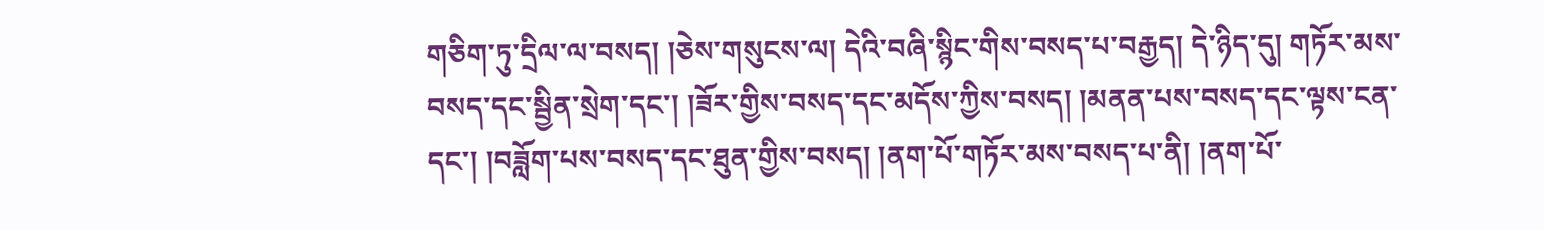གཅིག་ཏུ་དྲིལ་ལ་བསད། །ཅེས་གསུངས་ལ། དེའི་བཞི་སྙིང་གིས་བསད་པ་བརྒྱད། དེ་ཉིད་དུ། གཏོར་མས་བསད་དང་སྦྱིན་སྲེག་དང་། །ཟོར་གྱིས་བསད་དང་མདོས་ཀྱིས་བསད། །མནན་པས་བསད་དང་ལྟས་ངན་དང་། །བཟློག་པས་བསད་དང་ཐུན་གྱིས་བསད། །ནག་པོ་གཏོར་མས་བསད་པ་ནི། །ནག་པོ་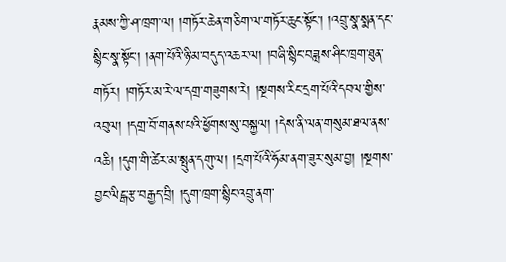རྣམས་ཀྱི་ཤ་ཁྲག་ལ། །གཏོར་ཆེན་གཅིག་ལ་གཏོར་ཆུང་སྟོང་། །འབྲུ་སྣ་སྨན་དང་སྙིང་སྣ་སྟོང་། །ནག་པོའི་ཉི་མ་བདུད་འཆར་ལ། །བཞི་སྙིང་བཟླས་ཤིང་ཁྲག་ཐུན་གཏོར། །གཏོར་མ་རེ་ལ་དགྲ་གཟུགས་རེ། །སྔགས་རིང་དྲག་པོའི་དབལ་གྱིས་འབུལ། །དགྲ་བོ་གནས་པའི་ཕྱོགས་སུ་བསྐྱལ། །དེས་ནི་ལན་གསུམ་ཐལ་ནས་འཆི། །དུག་གི་ཚེར་མ་སྤུན་དགུ་ལ། །དྲག་པོའི་ཧོམ་ནག་ཟུར་སུམ་བྱ། །སྔགས་བྱང་ལིངྒ་རྩ་བརྒྱད་བྲི། །དུག་ཁྲག་སྙིང་འབྲུ་ནག་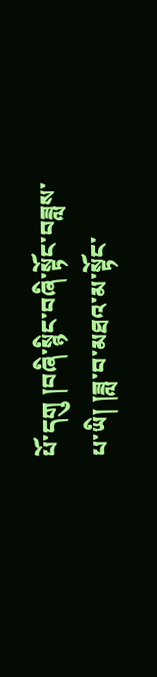པོ་དགུ །བཞི་སྙིང་བཞི་སྟོང་བཟླས་པ་ཡི། །ཟླ་བ་མཐའ་མ་སྟོང་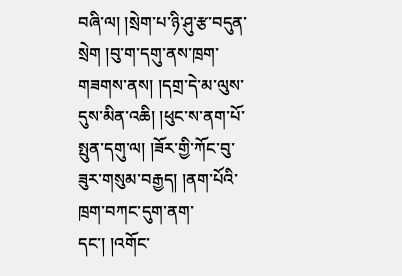བཞི་ལ། །སྲེག་པ་ཉི་ཤུ་རྩ་བདུན་སྲེག །བུ་ག་དགུ་ནས་ཁྲག་གཟགས་ནས། །དགྲ་དེ་མ་ལུས་དུས་མིན་འཆི། །ཕུང་ས་ནག་པོ་སྤུན་དགུ་ལ། །ཟོར་གྱི་ཀོང་བུ་ཟུར་གསུམ་བརྒྱད། །ནག་པོའི་ཁྲག་བཀང་དུག་ནག་དང་། །འགོང་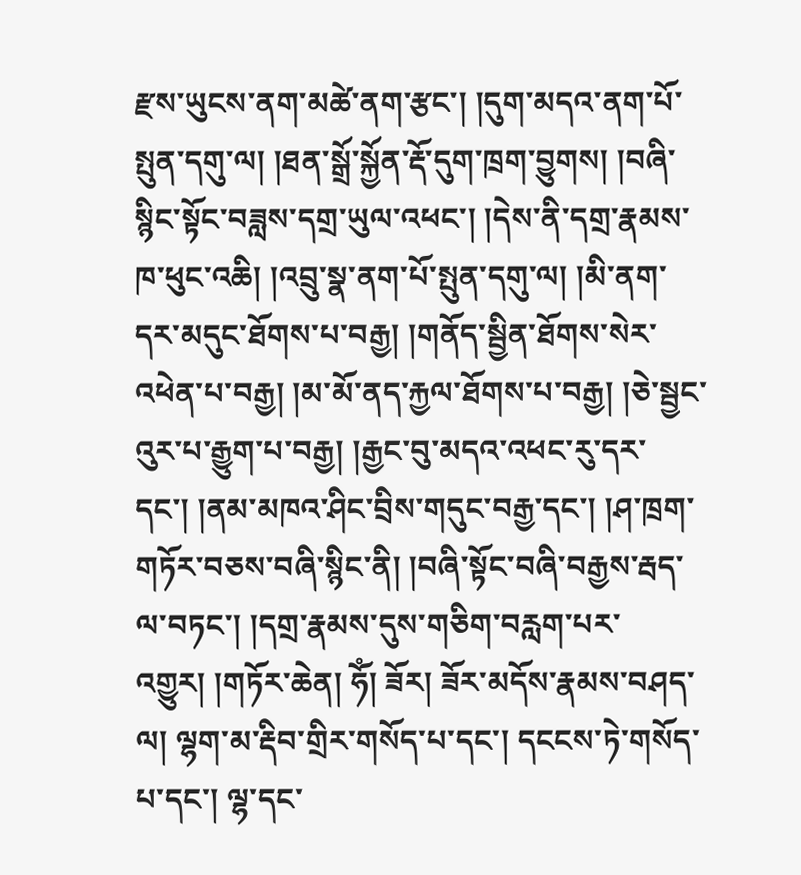རྫས་ཡུངས་ནག་མཚེ་ནག་རྩང་། །དུག་མདའ་ནག་པོ་སྤུན་དགུ་ལ། །ཐན་སྒྲོ་སྐྱོན་རྡོ་དུག་ཁྲག་བྱུགས། །བཞི་སྙིང་སྟོང་བཟླས་དགྲ་ཡུལ་འཕང་། །དེས་ནི་དགྲ་རྣམས་ཁ་ཕུང་འཆི། །འབྲུ་སྣ་ནག་པོ་སྤུན་དགུ་ལ། །མི་ནག་དར་མདུང་ཐོགས་པ་བརྒྱ། །གནོད་སྦྱིན་ཐོགས་སེར་འཕེན་པ་བརྒྱ། །མ་མོ་ནད་རྐྱལ་ཐོགས་པ་བརྒྱ། །ཅེ་སྦྱང་འུར་པ་རྒྱུག་པ་བརྒྱ། །རྒྱང་བུ་མདའ་འཕང་རུ་དར་དང་། །ནམ་མཁའ་ཤིང་བྲིས་གདུང་བརྒྱ་དང་། །ཤ་ཁྲག་གཏོར་བཅས་བཞི་སྙིང་ནི། །བཞི་སྟོང་བཞི་བརྒྱས་རྦད་ལ་བཏང་། །དགྲ་རྣམས་དུས་གཅིག་བརླག་པར་འགྱུར། །གཏོར་ཆེན། ཧོཾ། ཟོར། ཟོར་མདོས་རྣམས་བཤད་ལ། ལྷག་མ་རྡིབ་གྲིར་གསོད་པ་དང་། དངངས་ཏེ་གསོད་པ་དང་། ལྷ་དང་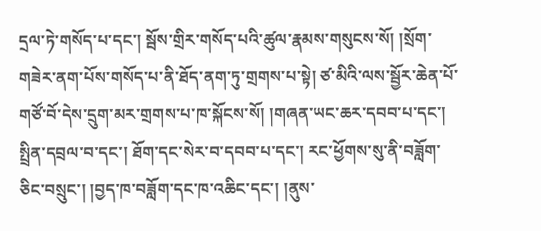དྲལ་ཏེ་གསོད་པ་དང་། སྦོས་གྲིར་གསོད་པའི་ཚུལ་རྣམས་གསུངས་སོ། །སྲོག་གཟེར་ནག་པོས་གསོད་པ་ནི་ཐོད་ནག་ཏུ་གྲགས་པ་སྟེ། ཙ་མིའི་ལས་སྦྱོར་ཆེན་པོ་གཙོ་བོ་དེས་དྲུག་མར་གྲགས་པ་ཁ་སྐོངས་སོ། །གཞན་ཡང་ཆར་དབབ་པ་དང་། སྤྲིན་དབྲལ་བ་དང་། ཐོག་དང་སེར་བ་དབབ་པ་དང་། རང་ཕྱོགས་སུ་ནི་བཟློག་ཅིང་བསྲུང་། །བྱད་ཁ་བཟློག་དང་ཁ་འཆིང་དང་། །ནུས་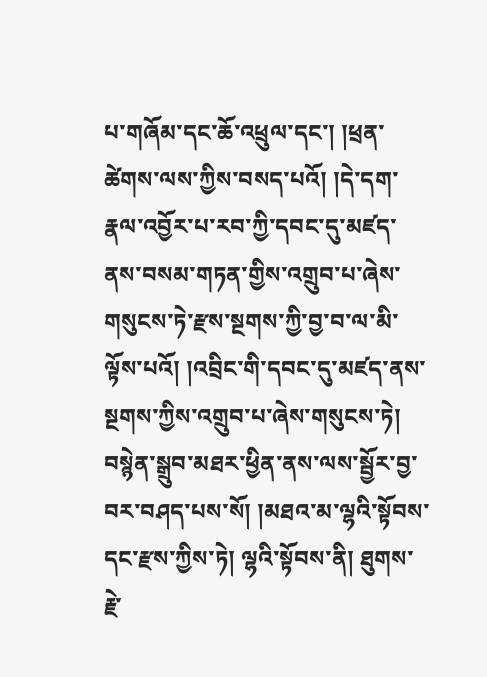པ་གཞོམ་དང་ཆོ་འཕྲུལ་དང་། །ཕྲན་ཚེགས་ལས་ཀྱིས་བསད་པའོ། །དེ་དག་རྣལ་འབྱོར་པ་རབ་ཀྱི་དབང་དུ་མཛད་ནས་བསམ་གཏན་གྱིས་འགྲུབ་པ་ཞེས་གསུངས་ཏེ་རྫས་སྔགས་ཀྱི་བྱ་བ་ལ་མི་ལྟོས་པའོ། །འབྲིང་གི་དབང་དུ་མཛད་ནས་སྔགས་ཀྱིས་འགྲུབ་པ་ཞེས་གསུངས་ཏེ། བསྙེན་སྒྲུབ་མཐར་ཕྱིན་ནས་ལས་སྦྱོར་བྱ་བར་བཤད་པས་སོ། །མཐའ་མ་ལྷའི་སྟོབས་དང་རྫས་ཀྱིས་ཏེ། ལྷའི་སྟོབས་ནི། ཐུགས་རྗེ་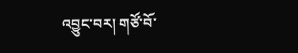འབྱུང་བར། གཙོ་བོ་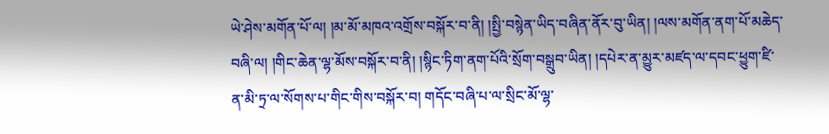ཡེ་ཤེས་མགོན་པོ་ལ། །མ་མོ་མཁའ་འགྲོས་བསྐོར་བ་ནི། །སྤྱི་བསྙེན་ཡིད་བཞིན་ནོར་བུ་ཡིན། །ལས་མགོན་ནག་པོ་མཆེད་བཞི་ལ། །གིང་ཆེན་ལྷ་མོས་བསྐོར་བ་ནི། །སྙིང་ཏིག་ནག་པོའི་སྲོག་བསྒྲུབ་ཡིན། །དཔེར་ན་མྱུར་མཛད་ལ་དབང་ཕྱུག་ཛི་ན་མི་ཏྲ་ལ་སོགས་པ་གིང་གིས་བསྐོར་བ། གདོང་བཞི་པ་ལ་སྲིང་མོ་ལྷ་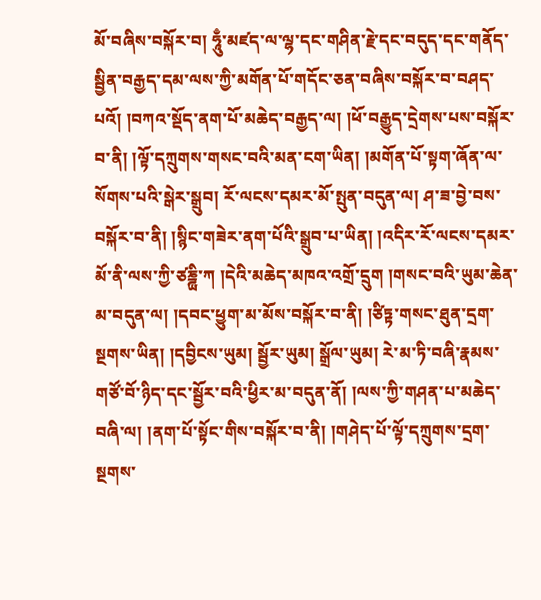མོ་བཞིས་བསྐོར་བ། ཧཱུྃ་མཛད་ལ་ལྷ་དང་གཤིན་རྗེ་དང་བདུད་དང་གནོད་སྦྱིན་བརྒྱད་དམ་ལས་ཀྱི་མགོན་པོ་གདོང་ཅན་བཞིས་བསྐོར་བ་བཤད་པའོ། །བཀའ་སྡོད་ནག་པོ་མཆེད་བརྒྱད་ལ། །ཕོ་བརྒྱུད་དྲེགས་པས་བསྐོར་བ་ནི། །ལྟོ་དཀྲུགས་གསང་བའི་མན་ངག་ཡིན། །མགོན་པོ་སྟག་ཞོན་ལ་སོགས་པའི་སྒེར་སྒྲུབ། རོ་ལངས་དམར་མོ་སྤུན་བདུན་ལ། ཤ་ཟ་བྱེ་བས་བསྐོར་བ་ནི། །སྙིང་གཟེར་ནག་པོའི་སྒྲུབ་པ་ཡིན། །འདིར་རོ་ལངས་དམར་མོ་ནི་ལས་ཀྱི་ཙཎྜྻི་ཀ །དེའི་མཆེད་མཁའ་འགྲོ་དྲུག །གསང་བའི་ཡུམ་ཆེན་མ་བདུན་ལ། །དབང་ཕྱུག་མ་མོས་བསྐོར་བ་ནི། །ཙིཏྟ་གསང་ཐུན་དྲག་སྔགས་ཡིན། །དབྱིངས་ཡུམ། སྦྱོར་ཡུམ། སྒྲོལ་ཡུམ། རེ་མ་ཏི་བཞི་རྣམས་གཙོ་བོ་ཉིད་དང་སྦྱོར་བའི་ཕྱིར་མ་བདུན་ནོ། །ལས་ཀྱི་གཤན་པ་མཆེད་བཞི་ལ། །ནག་པོ་སྟོང་གིས་བསྐོར་བ་ནི། །གཤེད་པོ་ལྟོ་དཀྲུགས་དྲག་སྔགས་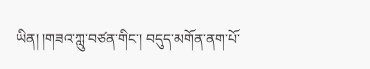ཡིན། །གཟའ་ཀླུ་བཙན་གིང་། བདུད་མགོན་ནག་པོ་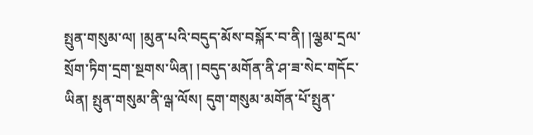སྤུན་གསུམ་ལ། །མུན་པའི་བདུད་མོས་བསྐོར་བ་ནི། །ལྕམ་དྲལ་སྲོག་ཏིག་དྲག་སྔགས་ཡིན། །བདུད་མགོན་ནི་ཤ་ཟ་སེང་གདོང་ཡིན། སྤུན་གསུམ་ནི་ལྒ་ལོས། དུག་གསུམ་མགོན་པོ་སྤུན་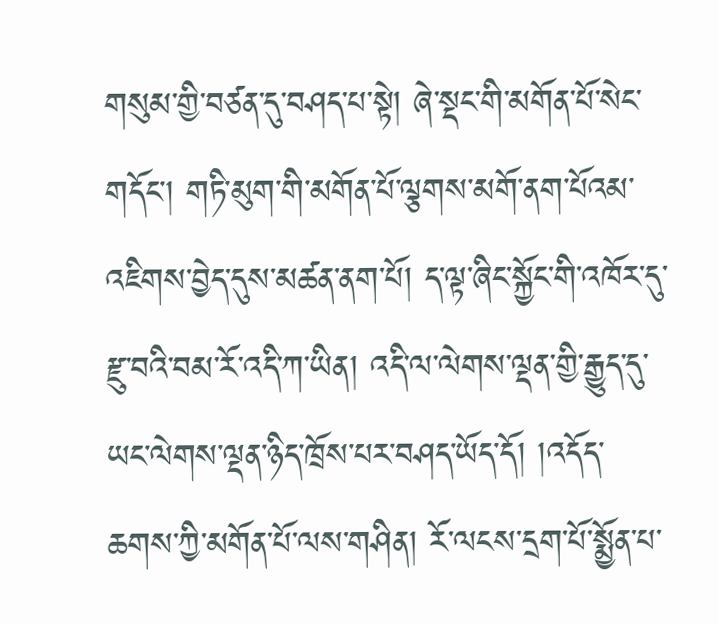གསུམ་གྱི་བཙན་དུ་བཤད་པ་སྟེ། ཞེ་སྡང་གི་མགོན་པོ་སེང་གདོང་། གཏི་མུག་གི་མགོན་པོ་ལྕགས་མགོ་ནག་པོའམ་འཇིགས་བྱེད་དུས་མཚན་ནག་པོ། ད་ལྟ་ཞིང་སྐྱོང་གི་འཁོར་དུ་རྫུ་བའི་བམ་རོ་འདི་ཀ་ཡིན། འདི་ལ་ལེགས་ལྡན་གྱི་རྒྱུད་དུ་ཡང་ལེགས་ལྡན་ཉིད་ཁྲོས་པར་བཤད་ཡོད་དོ། །འདོད་ཆགས་ཀྱི་མགོན་པོ་ལས་གཤིན། རོ་ལངས་དྲག་པོ་སྨྱོན་པ་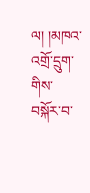ལ། །མཁའ་འགྲོ་དྲུག་གིས་བསྐོར་བ་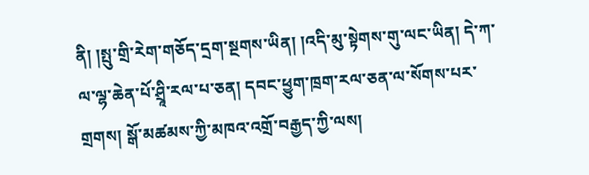ནི། །སྤུ་གྲི་རེག་གཅོད་དྲག་སྔགས་ཡིན། །འདི་མུ་སྟེགས་གུ་ལང་ཡིན། དེ་ཀ་ལ་ལྷ་ཆེན་པོ་ཤྲཱི་རལ་པ་ཅན། དབང་ཕྱུག་ཁྲག་རལ་ཅན་ལ་སོགས་པར་གྲགས། སྒོ་མཚམས་ཀྱི་མཁའ་འགྲོ་བརྒྱད་ཀྱི་ལས།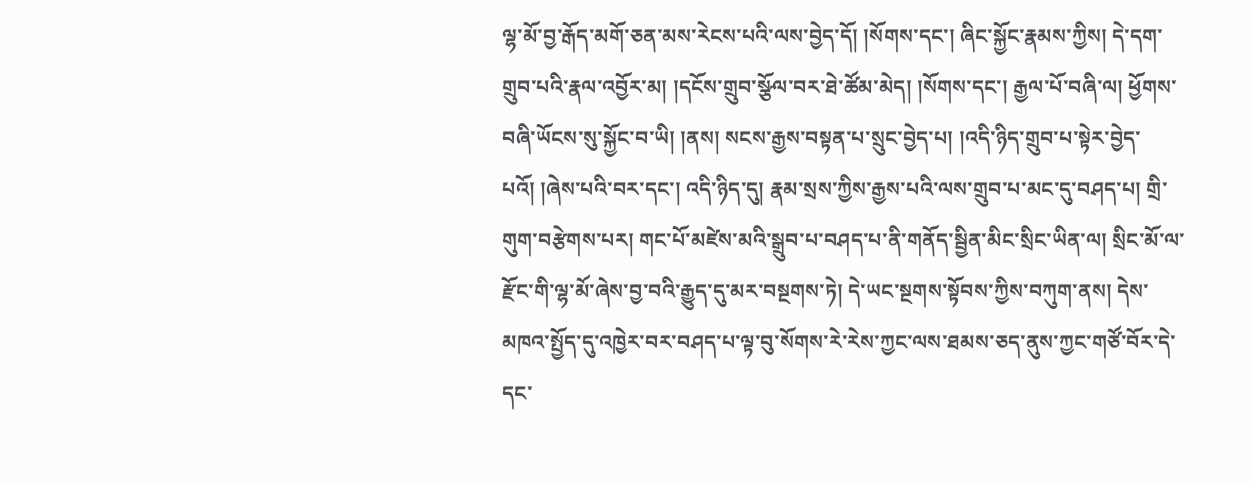ལྷ་མོ་བྱ་རྒོད་མགོ་ཅན་མས་རེངས་པའི་ལས་བྱེད་དོ། །སོགས་དང་། ཞིང་སྐྱོང་རྣམས་ཀྱིས། དེ་དག་གྲུབ་པའི་རྣལ་འབྱོར་མ། །དངོས་གྲུབ་སྩོལ་བར་ཐེ་ཚོམ་མེད། །སོགས་དང་། རྒྱལ་པོ་བཞི་ལ། ཕྱོགས་བཞི་ཡོངས་སུ་སྐྱོང་བ་ཡི། །ནས། སངས་རྒྱས་བསྟན་པ་སྲུང་བྱེད་པ། །འདི་ཉིད་གྲུབ་པ་སྟེར་བྱེད་པའོ། །ཞེས་པའི་བར་དང་། འདི་ཉིད་དུ། རྣམ་སྲས་ཀྱིས་རྒྱས་པའི་ལས་གྲུབ་པ་མང་དུ་བཤད་པ། གྲི་གུག་བརྩེགས་པར། གང་པོ་མཛེས་མའི་སྒྲུབ་པ་བཤད་པ་ནི་གནོད་སྦྱིན་མིང་སྲིང་ཡིན་ལ། སྲིང་མོ་ལ་རྫོང་གི་ལྷ་མོ་ཞེས་བྱ་བའི་རྒྱུད་དུ་མར་བསྔགས་ཏེ། དེ་ཡང་སྔགས་སྟོབས་ཀྱིས་བཀུག་ནས། དེས་མཁའ་སྤྱོད་དུ་འཁྱེར་བར་བཤད་པ་ལྟ་བུ་སོགས་རེ་རེས་ཀྱང་ལས་ཐམས་ཅད་ནུས་ཀྱང་གཙོ་བོར་དེ་དང་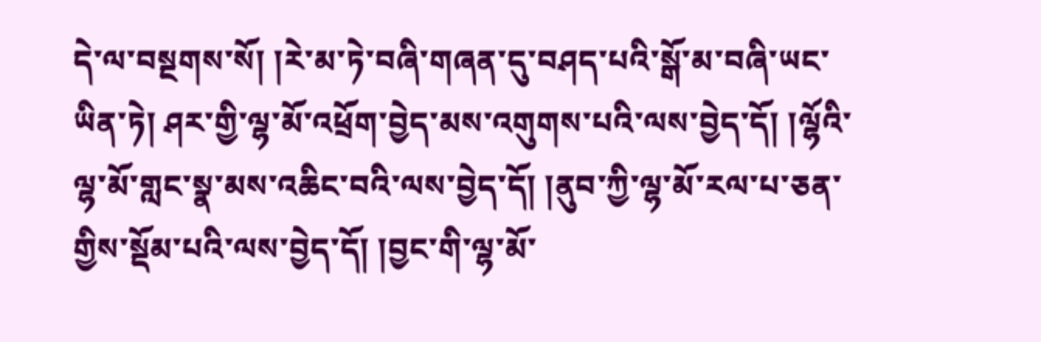དེ་ལ་བསྔགས་སོ། །རེ་མ་ཏེ་བཞི་གཞན་དུ་བཤད་པའི་སྒོ་མ་བཞི་ཡང་ཡིན་ཏེ། ཤར་གྱི་ལྷ་མོ་འཕྲོག་བྱེད་མས་འགུགས་པའི་ལས་བྱེད་དོ། །ལྷོའི་ལྷ་མོ་གླང་སྣ་མས་འཆིང་བའི་ལས་བྱེད་དོ། །ནུབ་ཀྱི་ལྷ་མོ་རལ་པ་ཅན་གྱིས་སྡོམ་པའི་ལས་བྱེད་དོ། །བྱང་གི་ལྷ་མོ་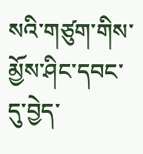སའི་གཙུག་གིས་མྱོས་ཤིང་དབང་དུ་བྱེད་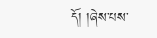དོ། །ཞེས་པས་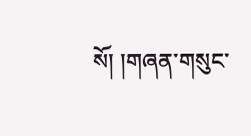སོ། །གཞན་གསུང་